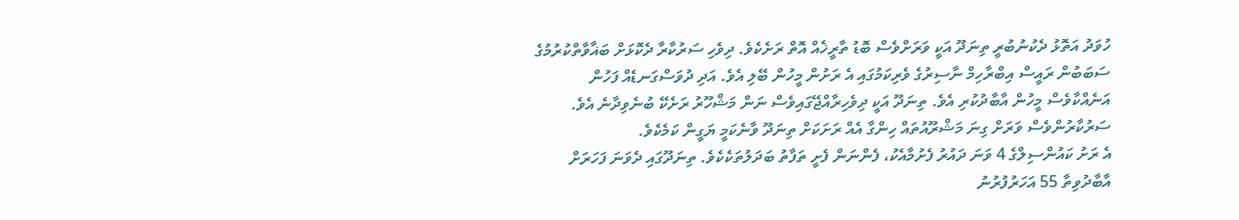ހުވަދު އަތޮޅު ދެކުނުބުރީ ތިނަދޫ އަކީ ވަރަށްވެސް ބޮޑު ތާރީޚެއް އޮތް ރަށެކެވެ. ދިވެހި ސަރުކާރާ ދެކޮޅަށް ބަޣާވާތްކުރުމުގެ ސަބަބުން ރައީސް އިބްރާހިމް ނާސިރުގެ ވެރިކަމުގައި އެ ރަށުން މީހުން ބޭލި އެވެ. އަދި ދުވަސްގަނޑެއް ފަހުން އަނެއްކާވެސް މީހުން އާބާދުކުރި އެވެ. ތިނަދޫ އަކީ ދިވެހިރާއްޖޭގައިވެސް ނަން މަޝްހޫރު ރަށެކޭ ބުނެވިދާނެ އެވެ. ސަރުކާރުންވެސް ވަރަށް ގިނަ މަޝްރޫއުތައް ހިންގާ އެއް ރަށަކަށް ތިނަދޫ ވާނެކަމީ ޔަގީން ކަމެކެވެ.
އެ ރަށު ކައުންސިލްގެ 4 ވަނަ ދައުރު ފެށުމާއެކު، ފެންނަން ފެށީ ތަފާތު ބަދަލުތަކެކެވެ. ތިނަދޫގައި ދެވަނަ ފަހަރަށް އާބާދުވިތާ 55 އަހަރުފުރުނު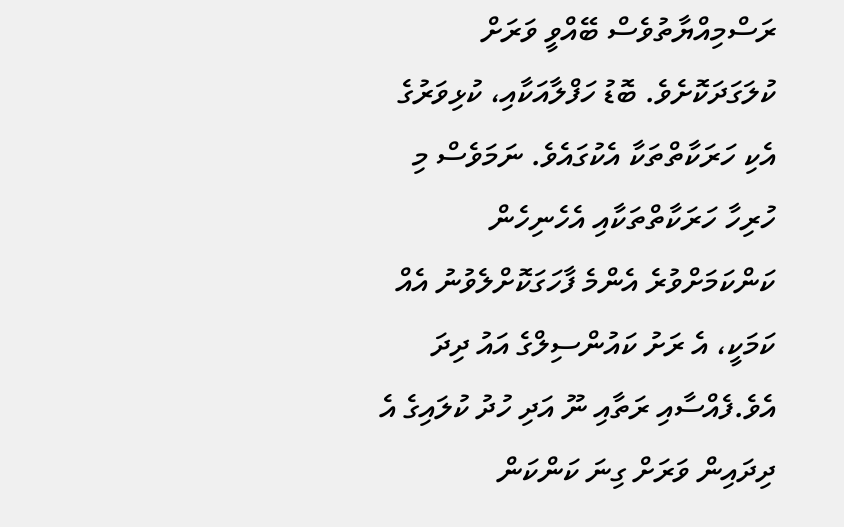ރަސްމިއްޔާތުވެސް ބޭއްވީ ވަރަށް ކުލަގަދަކޮށެވެ. ބޮޑު ހަފްލާއަކާއި، ކުޅިވަރުގެ އެކި ހަރަކާތްތަކާ އެކުގައެވެ. ނަމަވެސް މި ހުރިހާ ހަރަކާތްތަކާއި އެހެނިހެން ކަންކަމަށްވުރެ އެންމެ ފާހަގަކޮށްލެވުނު އެއް ކަމަކީ، އެ ރަށު ކައުންސިލްގެ އައު ދިދަ އެވެ.ފެއްސާއި ރަތާއި ނޫ އަދި ހުދު ކުލައިގެ އެ ދިދައިން ވަރަށް ގިނަ ކަންކަން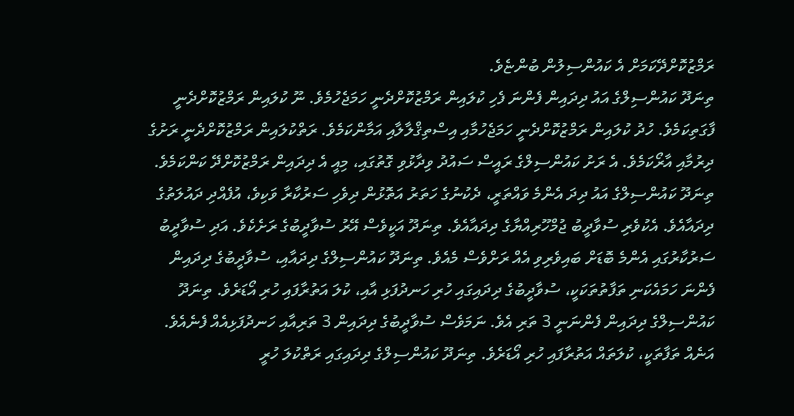ރަމްޒުކޮށްދޭކަމަށް އެ ކައުންސިލުން ބުންޏެވެ.
ތިނަދޫ ކައުންސިލްގެ އައު ދިދައިން ފެންނަ ފެހި ކުލައިން ރަމްޒުކޮށްދެނީ ހަމަޖެހުމެވެ. ނޫ ކުލައިން ރަމްޒުކޮށްދެނީ ފާގަތިކަމެވެ. ހުދު ކުލައިން ރަމްޒުކޮށްދެނީ ހަމަޖެހުމާއި އިސްތިޤްލާލާއި އަމާންކަމެވެ. ރަތްކުލައިން ރަމްޒުކޮށްދެނީ ރަށުގެ ދިރުމާއި އާރޯކަމެވެ. އެ ރަށު ކައުންސިލްގެ ރައީސް ސައުދު ވިދާޅުވި ގޮތުގައި، މިއީ އެ ދިދައިން ރަމްޒުކޮށްދޭ ކަންކަމެވެ.
ތިނަދޫ ކައުންސިލްގެ އައު ދިދަ އެންމެ ވައްތަރީ، ދެކުނުގެ ހަތަރު އަތޮޅުން ދިވެހި ސަރުކާރާ ވަކިވެ، އުފެއްދި ދައުލަތުގެ ދިދައާއެވެ. އެކުވެރި ސުވާދީބު ޖުމްހޫރިއްޔާގެ ދިދައާއެވެ. ތިނަދޫ އަކީވެސް އޭރު ސުވާދީބުގެ ރަށެކެވެ. އަދި ސުވާދީބު ސަރުކާރުގައި އެންމެ ބޮޑަށް ބައިވެރިވި އެއް ރަށްވެސް މެއެވެ. ތިނަދޫ ކައުންސިލްގެ ދިދައާއި، ސުވާދީބުގެ ދިދައިން ފެންނަ ހަމައެކަނި ތަފާތުތަކަކީ، ސުވާދީބުގެ ދިދައިގައި ހުރި ހަނދުފަޅި އާއި، ކުލަ އަތުރާފައި ހުރި އޯޑަރެވެ. ތިނަދޫ ކައުންސިލްގެ ދިދައިން ފެންނަނީ 3 ތަރި އެވެ. ނަމަވެސް ސުވާދީބުގެ ދިދައިން 3 ތަރިއާއި ހަނދުފަޅިއެއް ފެނެއެވެ. އަނެއް ތަފާތަކީ، ކުލަތައް އަތުރާފައި ހުރި އޯޑަރެވެ. ތިނަދޫ ކައުންސިލްގެ ދިދައިގައި ރަތްކުލަ ހުރީ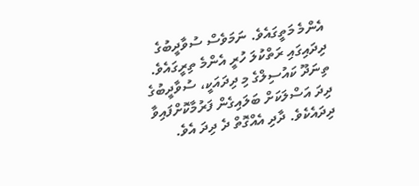އެންމެ މަތީގައެވެ. ނަމަވެސް ސުވާދީބުގެ ދިދައިގައި ރަތްކުލަ ހުރީ އެންމެ ތިރީގައެވެ. ތިނަދޫ ކައުސިލްގެ މި ދިދައަކީ، ސުވާދީބުގެ ދިދަ އަސްލަކަށް ބަލައިގެން ފަރުމާކޮށްފައިވާ ދިދައެކެވެ. ދާދި އެއްގޮތް ދެ ދިދަ އެވެ.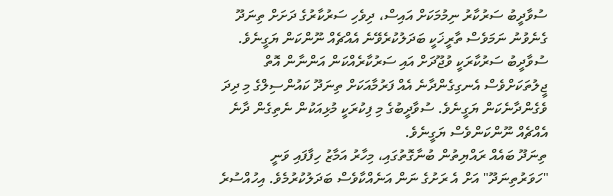ސުވާދީބު ސަރުކާރު ނިމުމަކަށް އައިސް، ދިވެހި ސަރުކާރުގެ ދަށަށް ތިނަދޫ ގެނެވުނު ނަމަވެސް ތާރީޚަކީ ބަދަލުކުރެވޭނެ އެއްޗެއް ނޫންކަން ޔަގީނެވެ. ސުވާދީބު ސަރުކާރަކީ ވުޖޫދަށް އައި ސަރުކާރެއްކަން އަންނާން އޮތް ޖީލުތަކަށްވެސް އެނގިގެންދާނެ އެއް ފަރުމާއަކަށް ތިނަދޫ ކައުންސިލްގެ މި ދިދަ ވެގެންދާނެކަން ޔަގީނެވެ. ސުވާދީބުގެ މި ފިކުރަކީ މުޅިއަކުން ނެތިގެން ދާނެ އެއްޗެއް ނޫންކަންވެސް ޔަގީނެވެ.
ތިނަދޫ ބައެއް ރައްޔިތުން ބުނާގޮތުގައި، މިހާރު އަމާޒު ހިފާފައި ވަނީ "ހަވަރުތިނަދޫ" އަށް އެ ރަށުގެ ނަން އަނެއްކާވެސް ބަދަލުކުރުމެވެ. އިހުއްސުރެ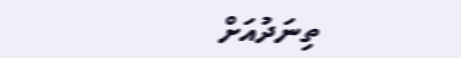ތިނަދުއަށް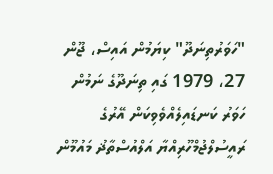"ހަވަރުތިނަދޫ" ކިޔަމުން އައިސް، ޖޫން 27، 1979 ގައި ތިނަދޫގެ ނަމުން ހަވަރު ކަނޑައިލެއްވެވިކަން އޭރުގެ ރައީސުލްޖުމްހޫރިއްޔާ އަލްއުސްތާޛު މައުމޫން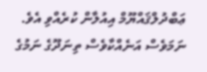ޢަބްދުލްޤައްޔޫމް އިއުލާން ކުރެއްވި އެވެ. ނަމަވެސް އަނެއްކާވެސް ތިނަދޫގެ ނަމުގެ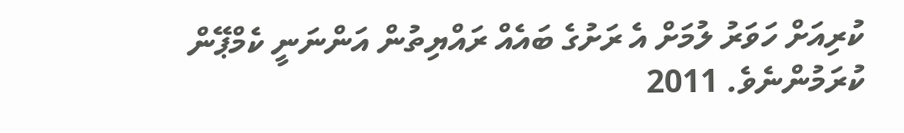ކުރިއަށް ހަވަރު ލުމަށް އެ ރަށުގެ ބައެއް ރައްޔިތުން އަންނަނީ ކެމްޕޭން ކުރަމުންނެވެ. 2011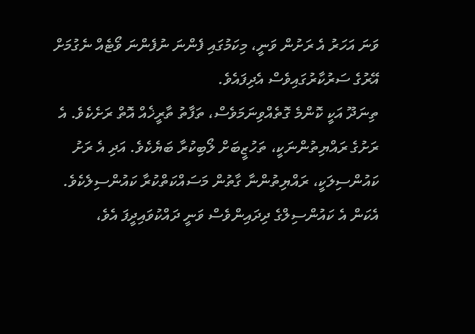ވަނަ އަހަރު އެ ރަށުން ވަނީ، މިކަމުގައި ފެންނަ ނުފެންނަ ވޯޓެއް ނެގުމަށް އޭރުގެ ސަރުކާރުގައިވެސް އެދިފައެވެ.
ތިނަދޫ އަކީ ކޮންމެ ގޮތެއްވިނަމަވެސް، ތަފާތު ތާރީޚެއް އޮތް ރަށެކެވެ. އެ ރަށުގެ ރައްޔިތުންނަކީ، ތަހުޒީބަށް ލޯބިކުރާ ބަޔެކެވެ. އަދި އެ ރަށު ކައުންސިލަކީ، ރައްޔިތުންނާ ގާތުން މަސައްކަތްކުރާ ކައުންސިލެކެވެ. އެކަން އެ ކައުންސިލްގެ ދިދައިންވެސް ވަނީ ދައްކުވައިދީފަ އެވެ،